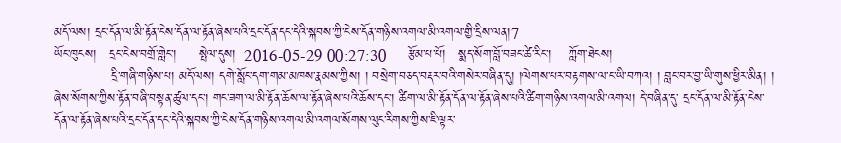མདོ་ལས། དྲང་དོན་ལ་མི་རྟོན་ངེས་དོན་ལ་རྟོན་ཞེས་པའི་དྲང་དོན་དང་དེའི་སྐབས་ཀྱི་ངེས་དོན་གཉིས་འགལ་མི་འགལ་གྱི་དྲིས་ལན།7
ཡོང་ཁུངས།   དྲང་ངེས་བགྲོ་གླེང་།     སྤེལ་དུས།  2016-05-29 00:27:30     རྩོམ་པ་པོ།   སྨད་སོག་བློ་བཟང་ཚེ་རིང་།    ཀློག་ཐེངས།
             དྲི་གཞི་གཉིས་པ། མདོ་ལས། དགེ་སློང་དག་གམ་མཁས་རྣམས་ཀྱིས། ། བསྲེག་བཅད་བརྡར་བའི་གསེར་བཞིན་དུ། །ལེགས་པར་བརྟགས་ལ་ང་ཡི་བཀའ། ། བླང་བར་བྱ་ཡི་གུས་ཕྱིར་མིན། ། ཞེས་སོགས་ཀྱིས་རྟོན་བཞི་བསྟན་ཚུལ་དང་། གང་ཟག་ལ་མི་རྟོན་ཆོས་ལ་རྟོན་ཞེས་པའི་ཆོས་དང་། ཚིག་ལ་མི་རྟོན་དོན་ལ་རྟོན་ཞེས་པའི་ཚིག་གཉིས་འགལ་མི་འགལ། དེ་བཞིན་དུ་ དྲང་དོན་ལ་མི་རྟོན་ངེས་དོན་ལ་རྟོན་ཞེས་པའི་དྲང་དོན་དང་དེའི་སྐབས་ཀྱི་ངེས་དོན་གཉིས་འགལ་མི་འགལ་སོགས་ལུང་རིགས་ཀྱིས་ཇི་ལྟར་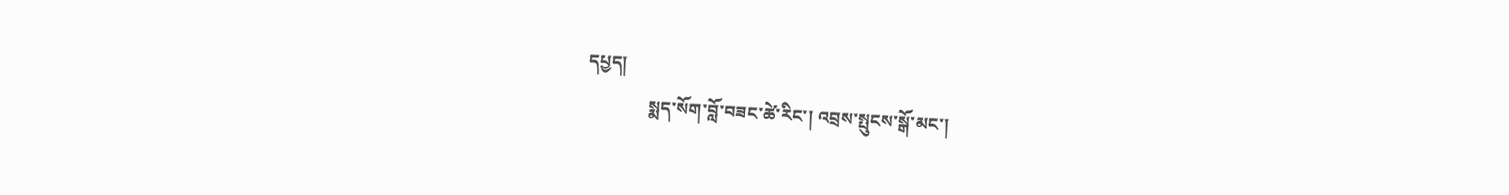དཔྱད།
              སྨད་སོག་བློ་བཟང་ཚེ་རིང་། འབྲས་སྤུངས་སྒོ་མང་།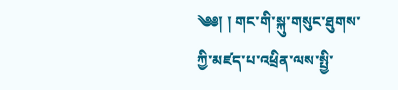༄༅། ། གང་གི་སྐུ་གསུང་ཐུགས་ཀྱི་མཛད་པ་འཕྲིན་ལས་སྤྱི་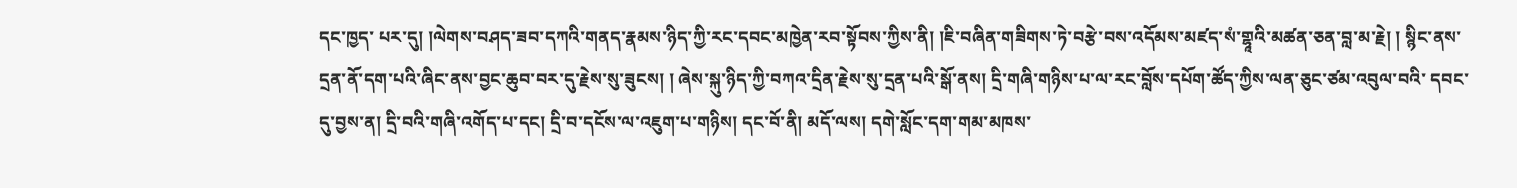དང་ཁྱད་ པར་དུ། །ལེགས་བཤད་ཟབ་དཀའི་གནད་རྣམས་ཉིད་ཀྱི་རང་དབང་མཁྱེན་རབ་སྟོབས་ཀྱིས་ནི། །ཇི་བཞིན་གཟིགས་ཏེ་བརྩེ་བས་འདོམས་མཛད་སཾ་གྷཱའི་མཚན་ཅན་བླ་མ་རྗེ། ། སྙིང་ནས་དྲན་ནོ་དག་པའི་ཞིང་ནས་བྱང་ཆུབ་བར་དུ་རྗེས་སུ་ཟུངས། ། ཞེས་སྐུ་ཉིད་ཀྱི་བཀའ་དྲིན་རྗེས་སུ་དྲན་པའི་སྒོ་ནས། དྲི་གཞི་གཉིས་པ་ལ་རང་བློས་དཔོག་ཚོད་ཀྱིས་ལན་ཅུང་ཙམ་འབུལ་བའི་ དབང་དུ་བྱས་ན། དྲི་བའི་གཞི་འགོད་པ་དང། དྲི་བ་དངོས་ལ་འཇུག་པ་གཉིས། དང་བོ་ནི། མདོ་ལས། དགེ་སློང་དག་གམ་མཁས་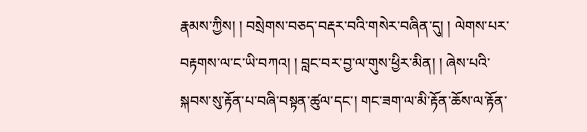རྣམས་ཀྱིས། ། བསྲེགས་བཅད་བརྡར་བའི་གསེར་བཞིན་དུ། ། ལེགས་པར་བརྟགས་ལ་ང་ཡི་བཀའ། ། བླང་བར་བྱ་ལ་གུས་ཕྱིར་མིན། ། ཞེས་པའི་སྐབས་སུ་རྟོན་པ་བཞི་བསྟན་ཚུལ་དང་། གང་ཟག་ལ་མི་རྟོན་ཆོས་ལ་རྟོན་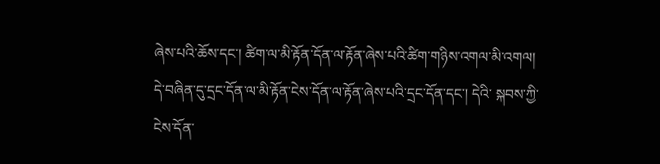ཞེས་པའི་ཆོས་དང་། ཚིག་ལ་མི་རྟོན་དོན་ལ་རྟོན་ཞེས་པའི་ཚིག་གཉིས་འགལ་མི་འགལ། དེ་བཞིན་དུ་དྲང་དོན་ལ་མི་རྟོན་ངེས་དོན་ལ་རྟོན་ཞེས་པའི་དྲང་དོན་དང་། དེའི་ སྐབས་ཀྱི་ངེས་དོན་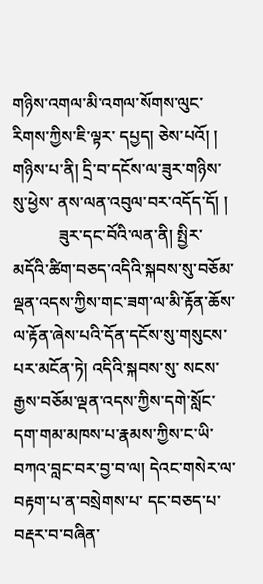གཉིས་འགལ་མི་འགལ་སོགས་ལུང་རིགས་ཀྱིས་ཇི་ལྟར་ དཔྱད། ཅེས་པའོ། ། གཉིས་པ་ནི། དྲི་བ་དངོས་ལ་ཟུར་གཉིས་སུ་ཕྱེས་ ནས་ལན་འབུལ་བར་འདོད་དོ། །
           ཟུར་དང་བོའི་ལན་ནི། སྤྱིར་མདོའི་ཚིག་བཅད་འདིའི་སྐབས་སུ་བཅོམ་ལྡན་འདས་ཀྱིས་གང་ཟག་ལ་མི་རྟོན་ཆོས་ལ་རྟོན་ཞེས་པའི་དོན་དངོས་སུ་གསུངས་པར་མངོན་ཏེ། འདིའི་སྐབས་སུ་ སངས་རྒྱས་བཅོམ་ལྡན་འདས་ཀྱིས་དགེ་སློང་དག་གམ་མཁས་པ་རྣམས་ཀྱིས་ང་ཡི་བཀའ་བླང་བར་བྱ་བ་ལ། དེའང་གསེར་ལ་བརྟག་པ་ན་བསྲེགས་པ་ དང་བཅད་པ་བརྡར་བ་བཞིན་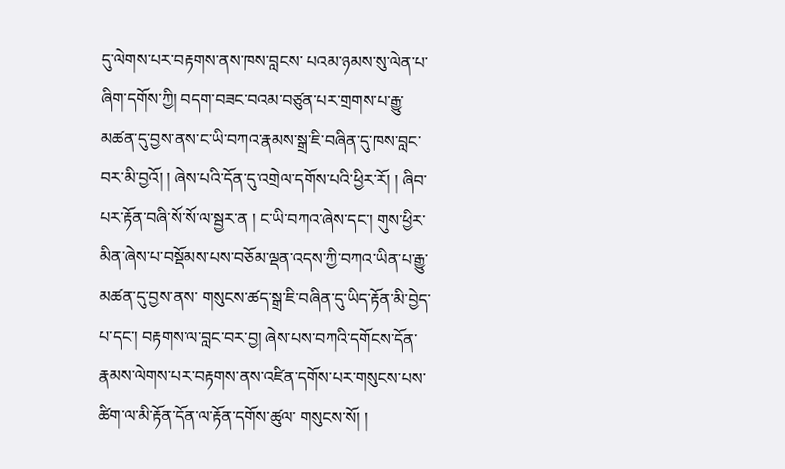དུ་ལེགས་པར་བརྟགས་ནས་ཁས་བླངས་ པའམ་ཉམས་སུ་ལེན་པ་ཞིག་དགོས་ཀྱི། བདག་བཟང་བའམ་བཙུན་པར་གྲགས་པ་རྒྱུ་མཚན་དུ་བྱས་ནས་ང་ཡི་བཀའ་རྣམས་སྒྲ་ཇི་བཞིན་དུ་ཁས་བླང་བར་མི་བྱའོ། ། ཞེས་པའི་དོན་དུ་འགྲེལ་དགོས་པའི་ཕྱིར་རོ། ། ཞིབ་པར་རྟོན་བཞི་སོ་སོ་ལ་སྦྱར་ན ། ང་ཡི་བཀའ་ཞེས་དང་། གུས་ཕྱིར་མིན་ཞེས་པ་བསྡོམས་པས་བཅོམ་ལྡན་འདས་ཀྱི་བཀའ་ཡིན་པ་རྒྱུ་མཚན་དུ་བྱས་ནས་ གསུངས་ཚད་སྒྲ་ཇི་བཞིན་དུ་ཡིད་རྟོན་མི་བྱེད་པ་དང་། བརྟགས་ལ་བླང་བར་བྱ། ཞེས་པས་བཀའི་དགོངས་དོན་རྣམས་ལེགས་པར་བརྟགས་ནས་འཛིན་དགོས་པར་གསུངས་པས་ཚིག་ལ་མི་རྟོན་དོན་ལ་རྟོན་དགོས་ཚུལ་ གསུངས་སོ། །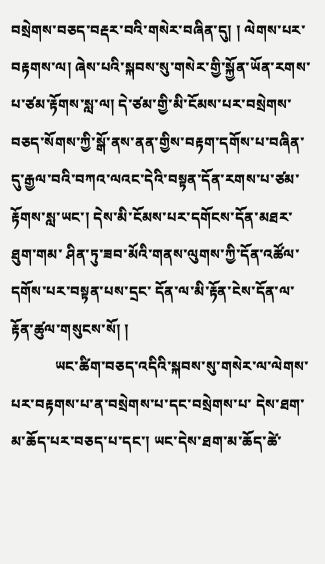བསྲེགས་བཅད་བརྡར་བའི་གསེར་བཞིན་དུ། ། ལེགས་པར་བརྟགས་ལ། ཞེས་པའི་སྐབས་སུ་གསེར་གྱི་སྐྱོན་ཡོན་རགས་པ་ཙམ་རྟོགས་སླ་ལ། དེ་ཙམ་གྱི་མི་ངོམས་པར་བསྲེགས་བཅད་སོགས་ཀྱི་སྒོ་ནས་ནན་གྱིས་བརྟག་དགོས་པ་བཞིན་དུ་རྒྱལ་བའི་བཀའ་ལའང་དེའི་བསྟན་དོན་རགས་པ་ཙམ་རྟོགས་སླ་ཡང་། དེས་མི་ངོམས་པར་དགོངས་དོན་མཐར་ཐུག་གམ་ ཤིན་ཏུ་ཟབ་མོའི་གནས་ལུགས་ཀྱི་དོན་འཚོལ་དགོས་པར་བསྟན་པས་དྲང་ དོན་ལ་མི་རྟོན་ངེས་དོན་ལ་རྟོན་ཚུལ་གསུངས་སོ། །
            ཡང་ཚིག་བཅད་འདིའི་སྐབས་སུ་གསེར་ལ་ལེགས་པར་བརྟགས་པ་ན་བསྲེགས་པ་དང་བསྲེགས་པ་ དེས་ཐག་མ་ཆོད་པར་བཅད་པ་དང་། ཡང་དེས་ཐག་མ་ཆོད་ཚེ་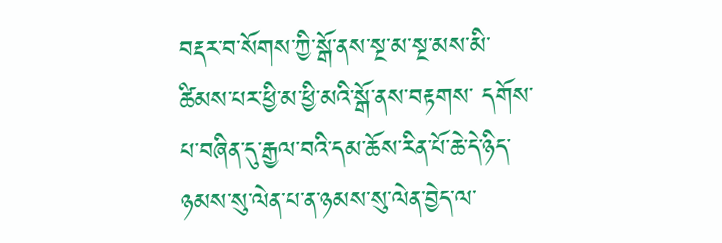བརྡར་བ་སོགས་ཀྱི་སྒོ་ནས་སྔ་མ་སྔ་མས་མི་ཚིམས་པར་ཕྱི་མ་ཕྱི་མའི་སྒོ་ནས་བརྟགས་ དགོས་པ་བཞིན་དུ་རྒྱལ་བའི་དམ་ཆོས་རིན་པོ་ཆེ་དེ་ཉིད་ཉམས་སུ་ལེན་པ་ན་ཉམས་སུ་ལེན་བྱེད་ལ་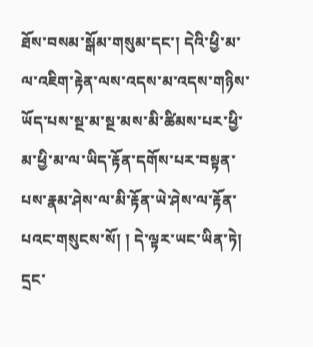ཐོས་བསམ་སྒོམ་གསུམ་དང་། དེའི་ཕྱི་མ་ལ་འཇིག་རྟེན་ལས་འདས་མ་འདས་གཉིས་ཡོད་པས་སྔ་མ་སྔ་མས་མི་ཚིམས་པར་ཕྱི་མ་ཕྱི་མ་ལ་ཡིད་རྟོན་དགོས་པར་བསྟན་པས་རྣམ་ཤེས་ལ་མི་རྟོན་ཡེ་ཤེས་ལ་རྟོན་པའང་གསུངས་སོ། ། དེ་ལྟར་ཡང་ཡིན་ཏེ། དྲང་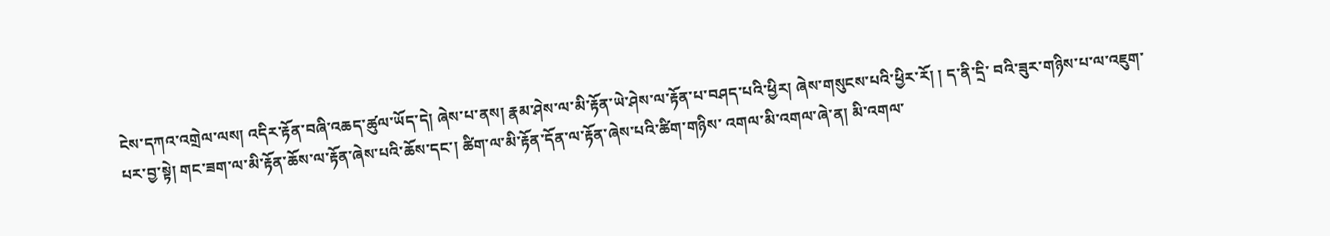ངེས་དཀའ་འགྲེལ་ལས། འདིར་རྟོན་བཞི་འཆད་ཚུལ་ཡོད་དེ། ཞེས་པ་ནས། རྣམ་ཤེས་ལ་མི་རྟོན་ཡེ་ཤེས་ལ་རྟོན་པ་བཤད་པའི་ཕྱིར། ཞེས་གསུངས་པའི་ཕྱིར་རོ། ། ད་ནི་དྲི་ བའི་ཟུར་གཉིས་པ་ལ་འཇུག་པར་བྱ་སྟེ། གང་ཟག་ལ་མི་རྟོན་ཆོས་ལ་རྟོན་ཞེས་པའི་ཆོས་དང་། ཚིག་ལ་མི་རྟོན་དོན་ལ་རྟོན་ཞེས་པའི་ཚིག་གཉིས་ འགལ་མི་འགལ་ཞེ་ན། མི་འགལ་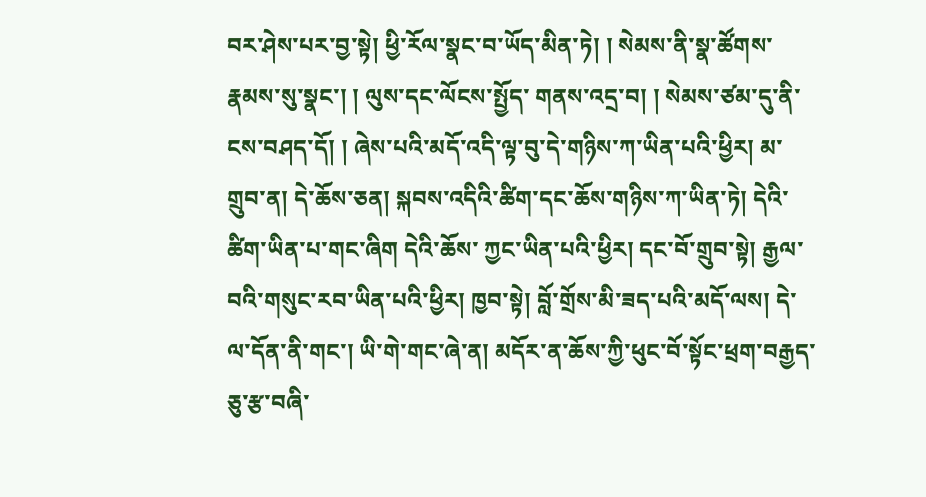བར་ཤེས་པར་བྱ་སྟེ། ཕྱི་རོལ་སྣང་བ་ཡོད་མིན་ཏེ། ། སེམས་ནི་སྣ་ཚོགས་རྣམས་སུ་སྣང་། ། ལུས་དང་ལོངས་སྤྱོད་ གནས་འདྲ་བ། ། སེམས་ཙམ་དུ་ནི་ངས་བཤད་དོ། ། ཞེས་པའི་མདོ་འདི་ལྟ་བུ་དེ་གཉིས་ཀ་ཡིན་པའི་ཕྱིར། མ་གྲུབ་ན། དེ་ཆོས་ཅན། སྐབས་འདིའི་ཚིག་དང་ཆོས་གཉིས་ཀ་ཡིན་ཏེ། དེའི་ཚིག་ཡིན་པ་གང་ཞིག དེའི་ཆོས་ ཀྱང་ཡིན་པའི་ཕྱིར། དང་བོ་གྲུབ་སྟེ། རྒྱལ་བའི་གསུང་རབ་ཡིན་པའི་ཕྱིར། ཁྱབ་སྟེ། བློ་གྲོས་མི་ཟད་པའི་མདོ་ལས། དེ་ལ་དོན་ནི་གང་། ཡི་གེ་གང་ཞེ་ན། མདོར་ན་ཆོས་ཀྱི་ཕུང་བོ་སྟོང་ཕྲག་བརྒྱད་ཅུ་རྩ་བཞི་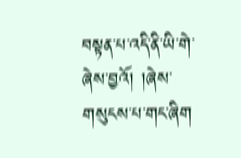བསྟན་པ་འདི་ནི་ཡི་གེ་ཞེས་བྱའོ། །ཞེས་གསུངས་པ་གང་ཞིག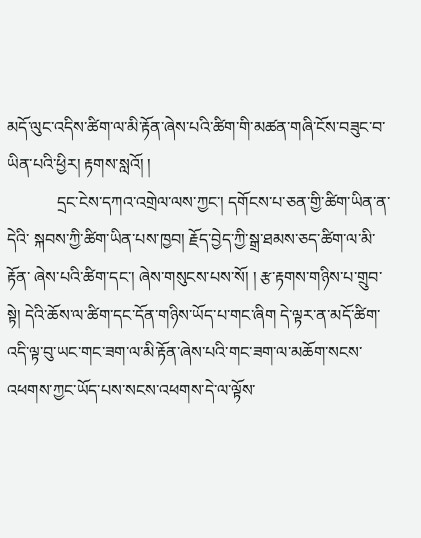མདོ་ལུང་འདིས་ཚིག་ལ་མི་རྟོན་ཞེས་པའི་ཚིག་གི་མཚན་གཞི་ངོས་བཟུང་བ་ཡིན་པའི་ཕྱིར། རྟགས་སླའོ། །
            དྲང་ངེས་དཀའ་འགྲེལ་ལས་ཀྱང་། དགོངས་པ་ཅན་གྱི་ཚིག་ཡིན་ན་དེའི་ སྐབས་ཀྱི་ཚིག་ཡིན་པས་ཁྱབ། རྗོད་བྱེད་ཀྱི་སྒྲ་ཐམས་ཅད་ཚིག་ལ་མི་རྟོན་ ཞེས་པའི་ཚིག་དང་། ཞེས་གསུངས་པས་སོ། ། རྩ་རྟགས་གཉིས་པ་གྲུབ་སྟེ། དེའི་ཆོས་ལ་ཚིག་དང་དོན་གཉིས་ཡོད་པ་གང་ཞིག དེ་ལྟར་ན་མདོ་ཚིག་ འདི་ལྟ་བུ་ཡང་གང་ཟག་ལ་མི་རྟོན་ཞེས་པའི་གང་ཟག་ལ་མཆོག་སངས་ འཕགས་ཀྱང་ཡོད་པས་སངས་འཕགས་དེ་ལ་ལྟོས་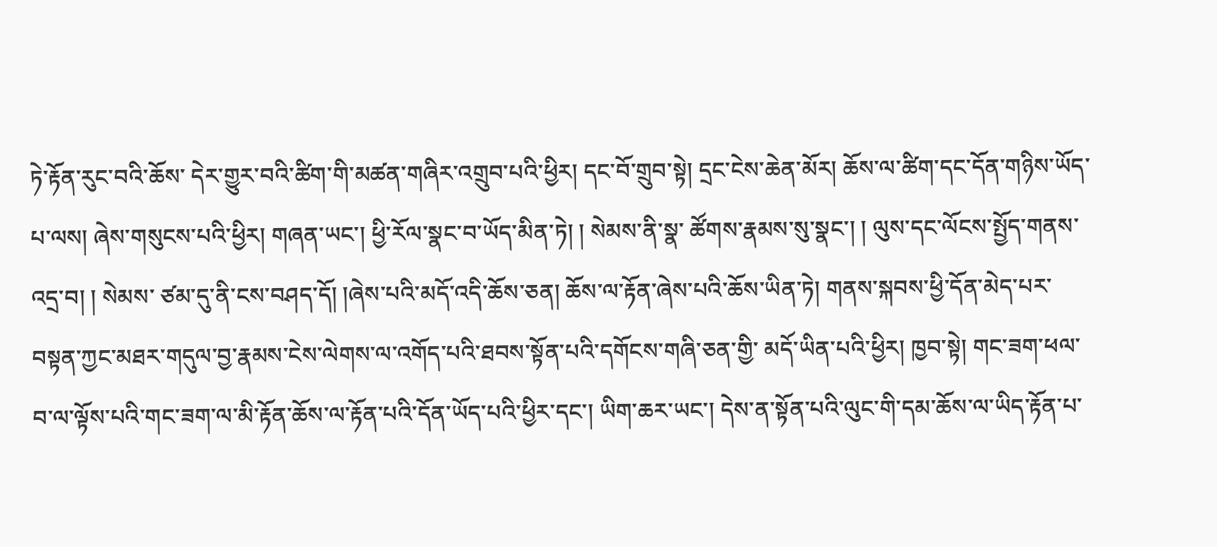ཏེ་རྟོན་རུང་བའི་ཆོས་ དེར་གྱུར་བའི་ཚིག་གི་མཚན་གཞིར་འགྲུབ་པའི་ཕྱིར། དང་བོ་གྲུབ་སྟེ། དྲང་ངེས་ཆེན་མོར། ཆོས་ལ་ཚིག་དང་དོན་གཉིས་ཡོད་པ་ལས། ཞེས་གསུངས་པའི་ཕྱིར། གཞན་ཡང་། ཕྱི་རོལ་སྣང་བ་ཡོད་མིན་ཏེ། ། སེམས་ནི་སྣ་ ཚོགས་རྣམས་སུ་སྣང་། ། ལུས་དང་ལོངས་སྤྱོད་གནས་འདྲ་བ། ། སེམས་ ཙམ་དུ་ནི་ངས་བཤད་དོ། །ཞེས་པའི་མདོ་འདི་ཆོས་ཅན། ཆོས་ལ་རྟོན་ཞེས་པའི་ཆོས་ཡིན་ཏེ། གནས་སྐབས་ཕྱི་དོན་མེད་པར་བསྟན་ཀྱང་མཐར་གདུལ་བྱ་རྣམས་ངེས་ལེགས་ལ་འགོད་པའི་ཐབས་སྟོན་པའི་དགོངས་གཞི་ཅན་གྱི་ མདོ་ཡིན་པའི་ཕྱིར། ཁྱབ་སྟེ། གང་ཟག་ཕལ་བ་ལ་ལྟོས་པའི་གང་ཟག་ལ་མི་རྟོན་ཆོས་ལ་རྟོན་པའི་དོན་ཡོད་པའི་ཕྱིར་དང་། ཡིག་ཆར་ཡང་། དེས་ན་སྟོན་པའི་ལུང་གི་དམ་ཆོས་ལ་ཡིད་རྟོན་པ་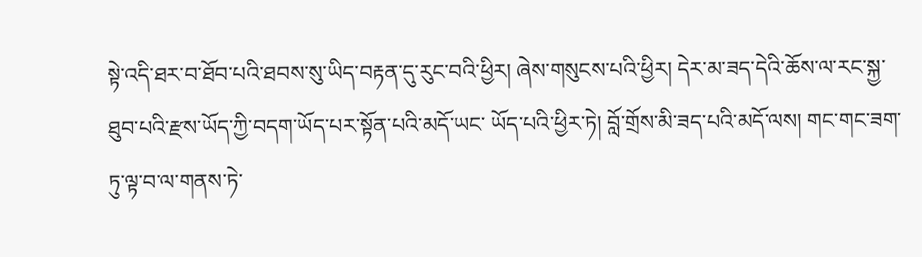སྟེ་འདི་ཐར་བ་ཐོབ་པའི་ཐབས་སུ་ཡིད་བརྟན་དུ་རུང་བའི་ཕྱིར། ཞེས་གསུངས་པའི་ཕྱིར། དེར་མ་ཟད་དེའི་ཆོས་ལ་རང་སྐྱ་ཐུབ་པའི་རྫས་ཡོད་ཀྱི་བདག་ཡོད་པར་སྟོན་པའི་མདོ་ཡང་ ཡོད་པའི་ཕྱིར་ཏེ། བློ་གྲོས་མི་ཟད་པའི་མདོ་ལས། གང་གང་ཟག་ཏུ་ལྟ་བ་ལ་གནས་ཏེ་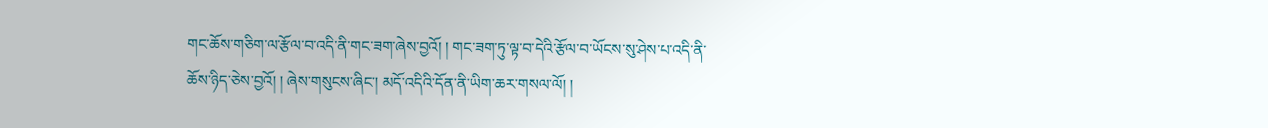གང་ཆོས་གཅིག་ལ་རྩོལ་བ་འདི་ནི་གང་ཟག་ཞེས་བྱའོ། ། གང་ཟག་ཏུ་ལྟ་བ་དེའི་རྩོལ་བ་ཡོངས་སུ་ཤེས་པ་འདི་ནི་ཆོས་ཉིད་ཅེས་བྱའོ། ། ཞེས་གསུངས་ཞིང་། མདོ་འདིའི་དོན་ནི་ཡིག་ཆར་གསལ་ལོ། །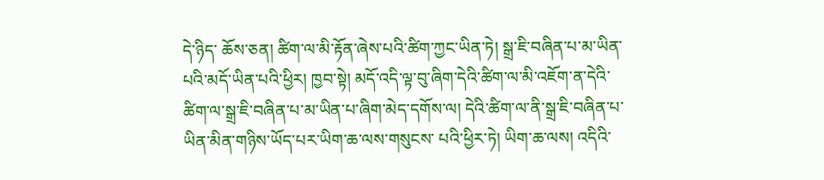དེ་ཉིད་ ཆོས་ཅན། ཚིག་ལ་མི་རྟོན་ཞེས་པའི་ཚིག་ཀྱང་ཡིན་ཏེ། སྒྲ་ཇི་བཞིན་པ་མ་ཡིན་པའི་མདོ་ཡིན་པའི་ཕྱིར། ཁྱབ་སྟེ། མདོ་འདི་ལྟ་བུ་ཞིག་དེའི་ཚིག་ལ་མི་འཇོག་ན་དེའི་ཚིག་ལ་སྒྲ་ཇི་བཞིན་པ་མ་ཡིན་པ་ཞིག་མེད་དགོས་ལ། དེའི་ཚིག་ལ་ནི་སྒྲ་ཇི་བཞིན་པ་ཡིན་མིན་གཉིས་ཡོད་པར་ཡིག་ཆ་ལས་གསུངས་ པའི་ཕྱིར་ཏེ། ཡིག་ཆ་ལས། འདིའི་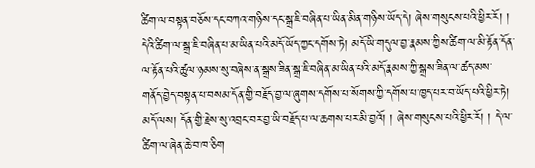ཚིག་ལ་བསྟན་བཅོས་དང་བཀའ་གཉིས་དང་སྒྲ་ཇི་བཞིན་པ་ཡིན་མིན་གཉིས་ཡོད་དེ། ཞེས་གསུངས་པའི་ཕྱིར་རོ། ། དེའི་ཚིག་ལ་སྒྲ་ཇི་བཞིན་པ་མ་ཡིན་པའི་མདོ་ཡོད་ཀྱང་དགོས་ཏེ། མདོ་ཡི་གདུལ་བྱ་རྣམས་ཀྱིས་ཚིག་ལ་མི་རྟོན་དོན་ལ་རྟོན་པའི་ཚུལ་ཉམས་སུ་བཞེས་ན་སྒྲས་ཟིན་སྒྲ་ཇི་བཞིན་མ་ཡིན་པའི་མདོ་རྣམས་ཀྱི་སྒྲས་ཟིན་ལ་ཚད་མས་ གནོད་བྱེད་བསྟན་པ་བསམ་དོན་གྱི་བརྗོད་བྱ་ལ་ཞུགས་དགོས་པ་སོགས་ཀྱི་དགོས་པ་ཁྱད་པར་བ་ཡོད་པའི་ཕྱིར་ཏེ། མདོ་ལས། དོན་གྱི་རྗེས་སུ་འབྲང་བར་བྱ་ཡི་བརྗོད་པ་ལ་ཆགས་པར་མི་བྱའོ། ། ཞེས་གསུངས་པའི་ཕྱིར་རོ། ། དེ་ལ་ཚིག་ལ་ཞེན་ཆེ་བ་ཁ་ཅིག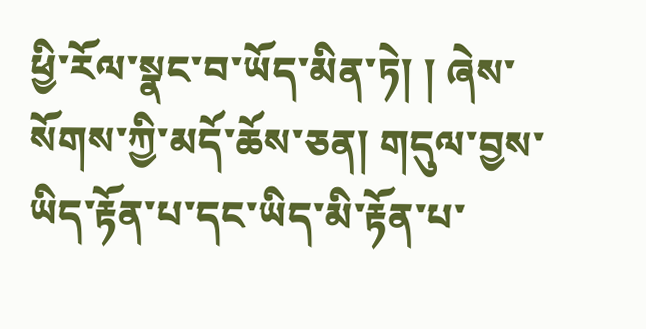ཕྱི་རོལ་སྣང་བ་ཡོད་མིན་ཏེ། ། ཞེས་སོགས་ཀྱི་མདོ་ཆོས་ཅན། གདུལ་བྱས་ཡིད་རྟོན་པ་དང་ཡིད་མི་རྟོན་པ་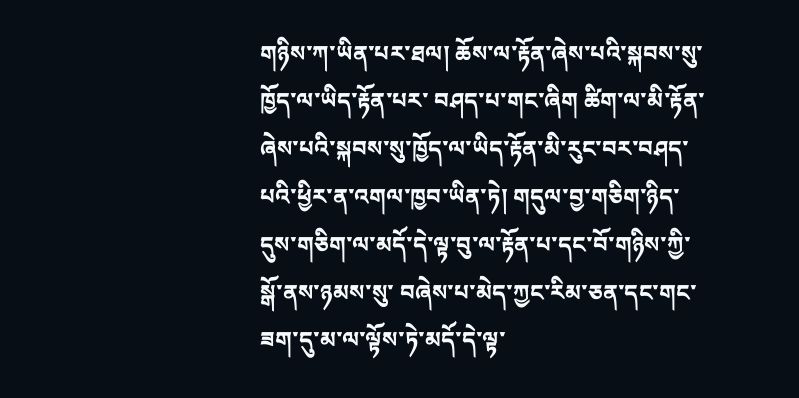གཉིས་ཀ་ཡིན་པར་ཐལ། ཆོས་ལ་རྟོན་ཞེས་པའི་སྐབས་སུ་ཁྱོད་ལ་ཡིད་རྟོན་པར་ བཤད་པ་གང་ཞིག ཚིག་ལ་མི་རྟོན་ཞེས་པའི་སྐབས་སུ་ཁྱོད་ལ་ཡིད་རྟོན་མི་རུང་བར་བཤད་པའི་ཕྱིར་ན་འགལ་ཁྱབ་ཡིན་ཏེ། གདུལ་བྱ་གཅིག་ཉིད་དུས་གཅིག་ལ་མདོ་དེ་ལྟ་བུ་ལ་རྟོན་པ་དང་བོ་གཉིས་ཀྱི་སྒོ་ནས་ཉམས་སུ་ བཞེས་པ་མེད་ཀྱང་རིམ་ཅན་དང་གང་ཟག་དུ་མ་ལ་ལྟོས་ཏེ་མདོ་དེ་ལྟ་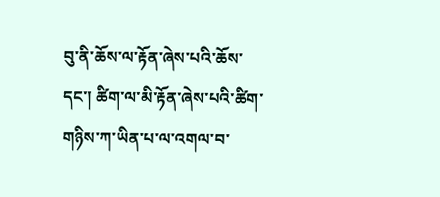བུ་ནི་ཆོས་ལ་རྟོན་ཞེས་པའི་ཆོས་དང་། ཚིག་ལ་མི་རྟོན་ཞེས་པའི་ཚིག་གཉིས་ཀ་ཡིན་པ་ལ་འགལ་བ་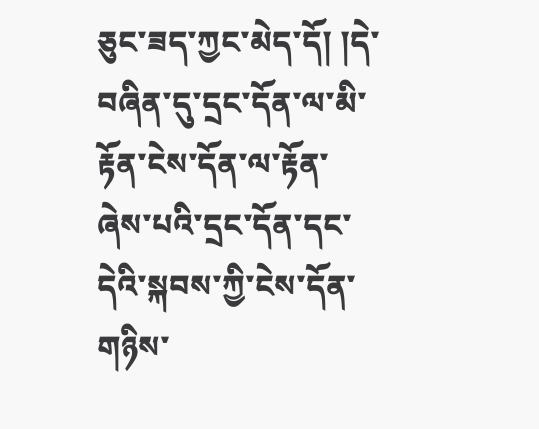ཅུང་ཟད་ཀྱང་མེད་དོ། །དེ་བཞིན་དུ་དྲང་དོན་ལ་མི་རྟོན་ངེས་དོན་ལ་རྟོན་ཞེས་པའི་དྲང་དོན་དང་དེའི་སྐབས་ཀྱི་ངེས་དོན་གཉིས་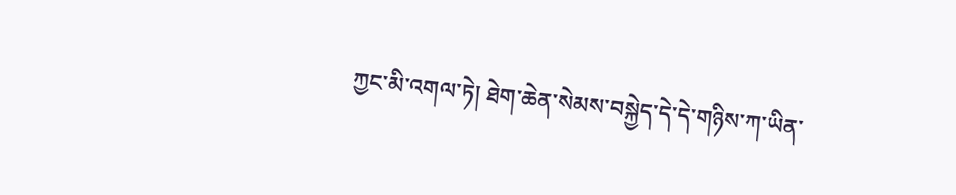ཀྱང་མི་འགལ་ཏེ། ཐེག་ཆེན་སེམས་བསྐྱེད་དེ་དེ་གཉིས་ཀ་ཡིན་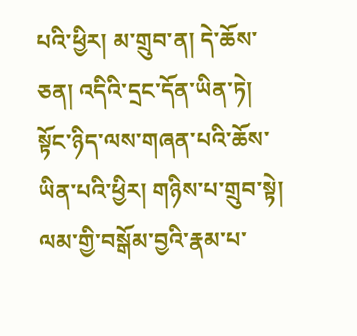པའི་ཕྱིར། མ་གྲུབ་ན། དེ་ཆོས་ཅན། འདིའི་དྲང་དོན་ཡིན་ཏེ། སྟོང་ཉིད་ལས་གཞན་པའི་ཆོས་ཡིན་པའི་ཕྱིར། གཉིས་པ་གྲུབ་སྟེ། ལམ་གྱི་བསྒོམ་བྱའི་རྣམ་པ་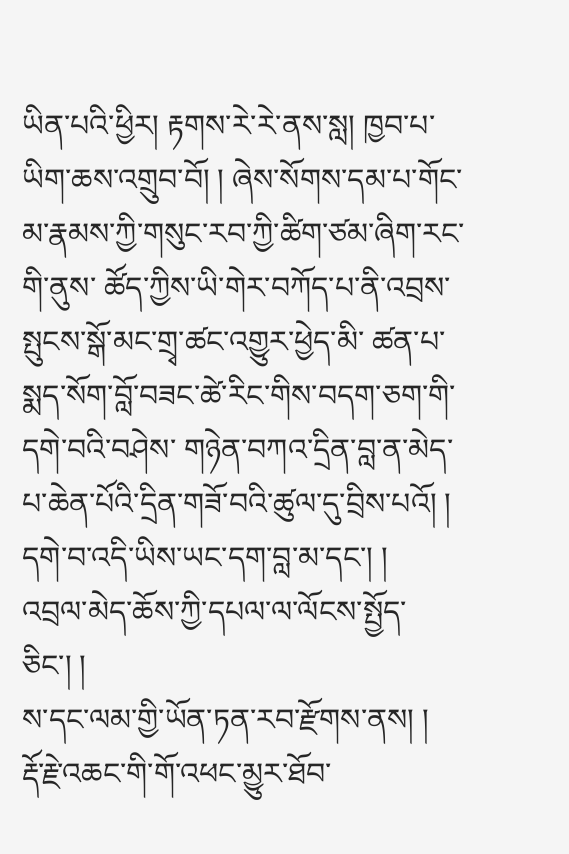ཡིན་པའི་ཕྱིར། རྟགས་རེ་རེ་ནས་སླ། ཁྱབ་པ་ཡིག་ཆས་འགྲུབ་བོ། ། ཞེས་སོགས་དམ་པ་གོང་མ་རྣམས་ཀྱི་གསུང་རབ་ཀྱི་ཚིག་ཙམ་ཞིག་རང་གི་ནུས་ ཚོད་ཀྱིས་ཡི་གེར་བཀོད་པ་ནི་འབྲས་སྤུངས་སྒོ་མང་གྲྭ་ཚང་འགྱུར་ཕྱེད་མི་ ཚན་པ་སྨད་སོག་བློ་བཟང་ཚེ་རིང་གིས་བདག་ཅག་གི་དགེ་བའི་བཤེས་ གཉེན་བཀའ་དྲིན་བླ་ན་མེད་པ་ཆེན་པོའི་དྲིན་གཟོ་བའི་ཚུལ་དུ་བྲིས་པའོ། །
དགེ་བ་འདི་ཡིས་ཡང་དག་བླ་མ་དང་། །
འབྲལ་མེད་ཆོས་ཀྱི་དཔལ་ལ་ལོངས་སྤྱོད་ཅིང་། །
ས་དང་ལམ་གྱི་ཡོན་ཏན་རབ་རྫོགས་ནས། །
རྡོ་རྗེ་འཆང་གི་གོ་འཕང་མྱུར་ཐོབ་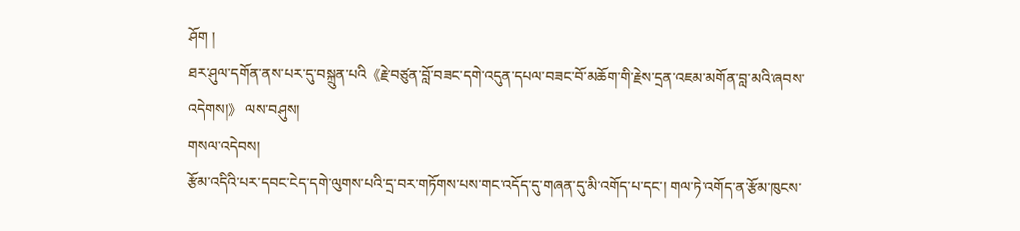ཤོག །
ཐར་ཤུལ་དགོན་ནས་པར་དུ་བསྐྲུན་པའི《རྗེ་བཙུན་བློ་བཟང་དགེ་འདུན་དཔལ་བཟང་བོ་མཆོག་གི་རྗེས་དྲན་འཇམ་མགོན་བླ་མའི་ཞབས་འདེགས།》 ལས་བཤུས།
གསལ་འདེབས།
རྩོམ་འདིའི་པར་དབང་ངེད་དགེ་ལུགས་པའི་དྲ་བར་གཏོགས་པས་གང་འདོད་དུ་གཞན་དུ་མི་འགོད་པ་དང་། གལ་ཏེ་འགོད་ན་རྩོམ་ཁུངས་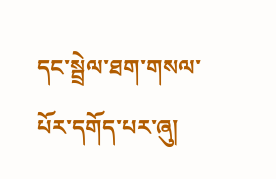དང་སྦྲེལ་ཐག་གསལ་པོར་དགོད་པར་ཞུ།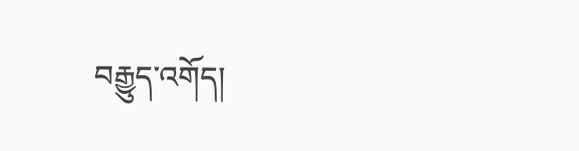བརྒྱུད་འགོད།